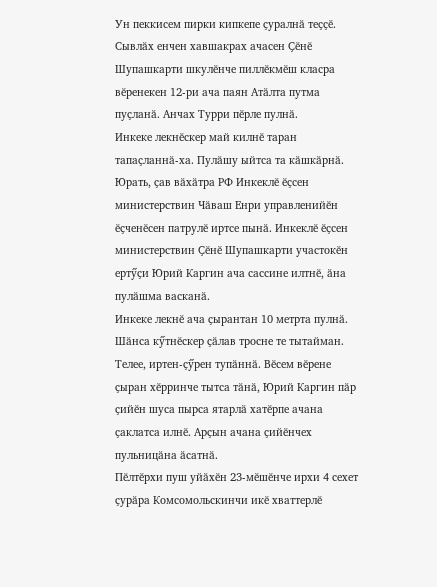Ун пеккисем пирки кипкепе ҫуралнӑ теҫҫӗ. Сывлӑх енчен хавшакрах ачасен Ҫӗнӗ Шупашкарти шкулӗнче пиллӗкмӗш класра вӗренекен 12-ри ача паян Атӑлта путма пуҫланӑ. Анчах Турри пӗрле пулнӑ.
Инкеке лекнӗскер май килнӗ таран тапаҫланнӑ-ха. Пулӑшу ыйтса та кӑшкӑрнӑ. Юрать, ҫав вӑхӑтра РФ Инкеклӗ ӗҫсен министерствин Чӑваш Енри управленийӗн ӗҫченӗсен патрулӗ иртсе пынӑ. Инкеклӗ ӗҫсен министерствин Ҫӗнӗ Шупашкарти участокӗн ертӳҫи Юрий Каргин ача сассине илтнӗ, ӑна пулӑшма васканӑ.
Инкеке лекнӗ ача ҫырантан 10 метрта пулнӑ. Шӑнса кӳтнӗскер ҫӑлав тросне те тытайман. Телее, иртен-ҫӳрен тупӑннӑ. Вӗсем вӗрене ҫыран хӗрринче тытса тӑнӑ, Юрий Каргин пӑр ҫийӗн шуса пырса ятарлӑ хатӗрпе ачана ҫаклатса илнӗ. Арҫын ачана ҫийӗнчех пульницӑна ӑсатнӑ.
Пӗлтӗрхи пуш уйӑхӗн 23-мӗшӗнче ирхи 4 сехет ҫурӑра Комсомольскинчи икӗ хваттерлӗ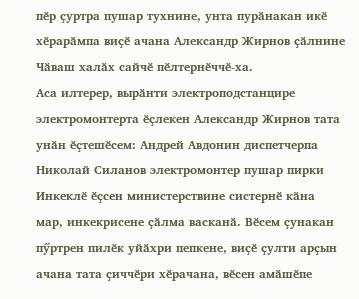пӗр ҫуртра пушар тухнине, унта пурӑнакан икӗ хӗрарӑмпа виҫӗ ачана Александр Жирнов ҫӑлнине Чӑваш халӑх сайчӗ пӗлтернӗччӗ-ха.
Аса илтерер, вырӑнти электроподстанцире электромонтерта ӗҫлекен Александр Жирнов тата унӑн ӗҫтешӗсем: Андрей Авдонин диспетчерпа Николай Силанов электромонтер пушар пирки Инкеклӗ ӗҫсен министерствине систернӗ кӑна мар, инкекрисене ҫӑлма васканӑ. Вӗсем ҫунакан пӳртрен пилӗк уйӑхри пепкене, виҫӗ ҫулти арҫын ачана тата ҫиччӗри хӗрачана, вӗсен амӑшӗпе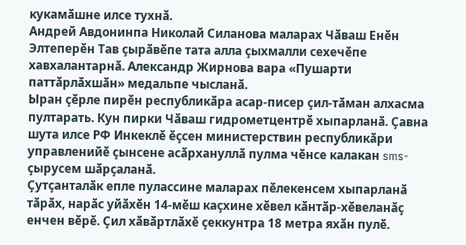кукамӑшне илсе тухнӑ.
Андрей Авдонинпа Николай Силанова маларах Чӑваш Енӗн Элтеперӗн Тав ҫырӑвӗпе тата алла ҫыхмалли сехечӗпе хавхалантарнӑ. Александр Жирнова вара «Пушарти паттӑрлӑхшӑн» медальпе чысланӑ.
Ыран ҫӗрле пирӗн республикӑра асар-писер ҫил-тӑман алхасма пултарать. Кун пирки Чӑваш гидрометцентрӗ хыпарланӑ. Ҫавна шута илсе РФ Инкеклӗ ӗҫсен министерствин республикӑри управленийӗ ҫынсене асӑрхануллӑ пулма чӗнсе калакан sms-ҫырусем шӑрҫаланӑ.
Ҫутҫанталӑк епле пулассине маларах пӗлекенсем хыпарланӑ тӑрӑх, нарӑс уйӑхӗн 14-мӗш каҫхине хӗвел кӑнтӑр-хӗвеланӑҫ енчен вӗрӗ. Ҫил хӑвӑртлӑхӗ ҫеккунтра 18 метра яхӑн пулӗ.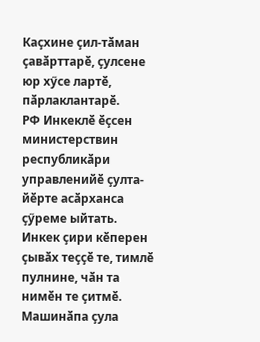Каҫхине ҫил-тӑман ҫавӑрттарӗ, ҫулсене юр хӳсе лартӗ, пӑрлаклантарӗ.
РФ Инкеклӗ ӗҫсен министерствин республикӑри управленийӗ ҫулта-йӗрте асӑрханса ҫӳреме ыйтать.
Инкек ҫири кӗперен ҫывӑх теҫҫӗ те, тимлӗ пулнине, чӑн та нимӗн те ҫитмӗ. Машинӑпа ҫула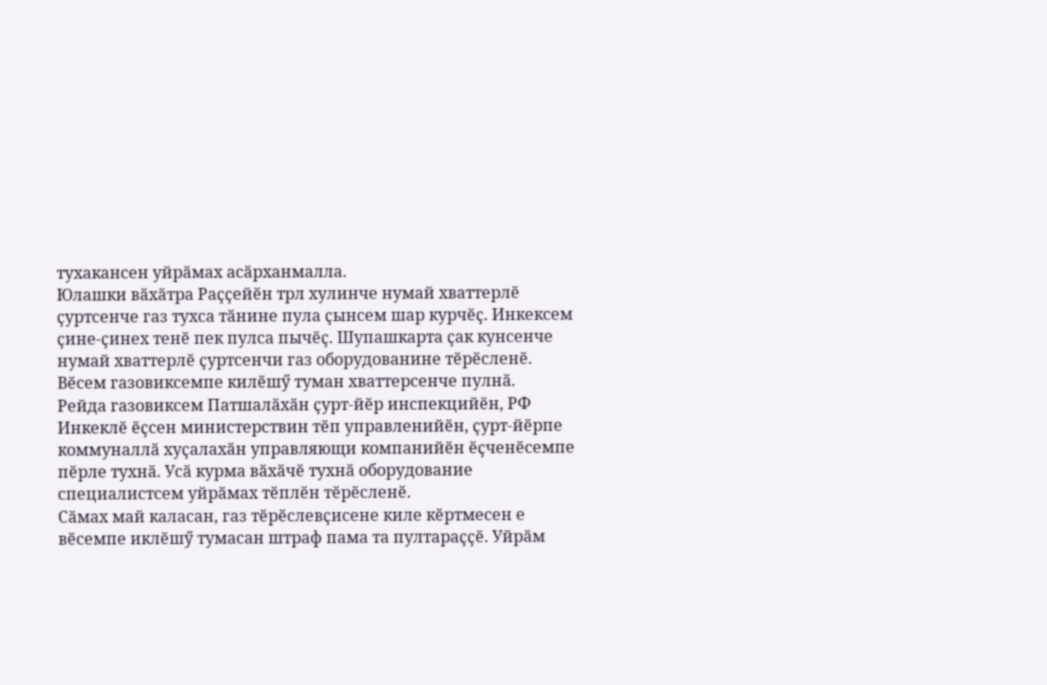тухакансен уйрӑмах асӑрханмалла.
Юлашки вӑхӑтра Раҫҫейӗн трл хулинче нумай хваттерлӗ ҫуртсенче газ тухса тӑнине пула ҫынсем шар курчӗҫ. Инкексем ҫине-ҫинех тенӗ пек пулса пычӗҫ. Шупашкарта ҫак кунсенче нумай хваттерлӗ ҫуртсенчи газ оборудованине тӗрӗсленӗ. Вӗсем газовиксемпе килӗшӳ туман хваттерсенче пулнӑ.
Рейда газовиксем Патшалӑхӑн ҫурт-йӗр инспекцийӗн, РФ Инкеклӗ ӗҫсен министерствин тӗп управленийӗн, ҫурт-йӗрпе коммуналлӑ хуҫалахӑн управляющи компанийӗн ӗҫченӗсемпе пӗрле тухнӑ. Усӑ курма вӑхӑчӗ тухнӑ оборудование специалистсем уйрӑмах тӗплӗн тӗрӗсленӗ.
Сӑмах май каласан, газ тӗрӗслевҫисене киле кӗртмесен е вӗсемпе иклӗшӳ тумасан штраф пама та пултараҫҫӗ. Уйрӑм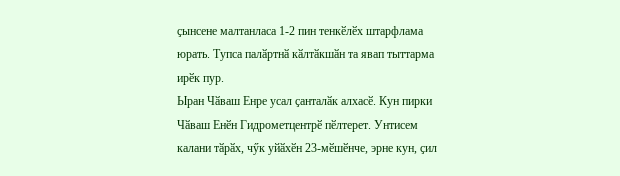ҫынсене малтанласа 1-2 пин тенкӗлӗх штарфлама юрать. Тупса палӑртнӑ кӑлтӑкшӑн та явап тыттарма ирӗк пур.
Ыран Чӑваш Енре усал ҫанталӑк алхасӗ. Кун пирки Чӑваш Енӗн Гидрометцентрӗ пӗлтерет. Унтисем калани тӑрӑх, чӳк уйӑхӗн 23-мӗшӗнче, эрне кун, ҫил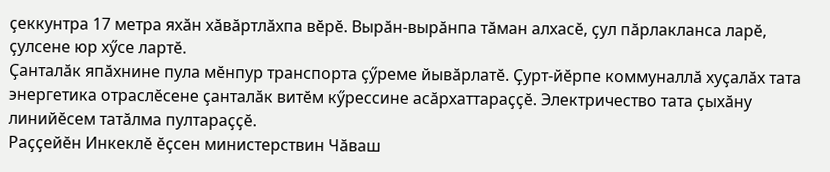ҫеккунтра 17 метра яхӑн хӑвӑртлӑхпа вӗрӗ. Вырӑн-вырӑнпа тӑман алхасӗ, ҫул пӑрлакланса ларӗ, ҫулсене юр хӳсе лартӗ.
Ҫанталӑк япӑхнине пула мӗнпур транспорта ҫӳреме йывӑрлатӗ. Ҫурт-йӗрпе коммуналлӑ хуҫалӑх тата энергетика отраслӗсене ҫанталӑк витӗм кӳрессине асӑрхаттараҫҫӗ. Электричество тата ҫыхӑну линийӗсем татӑлма пултараҫҫӗ.
Раҫҫейӗн Инкеклӗ ӗҫсен министерствин Чӑваш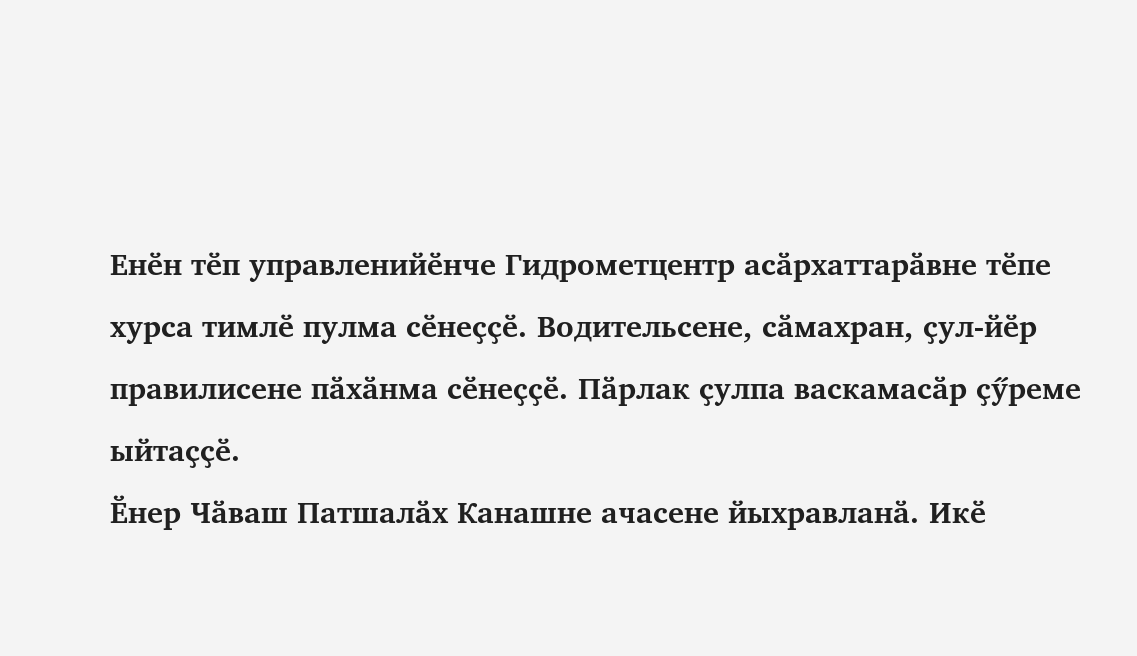Енӗн тӗп управленийӗнче Гидрометцентр асӑрхаттарӑвне тӗпе хурса тимлӗ пулма сӗнеҫҫӗ. Водительсене, сӑмахран, ҫул-йӗр правилисене пӑхӑнма сӗнеҫҫӗ. Пӑрлак ҫулпа васкамасӑр ҫӳреме ыйтаҫҫӗ.
Ӗнер Чӑваш Патшалӑх Канашне ачасене йыхравланӑ. Икӗ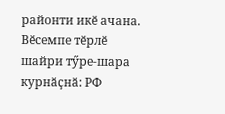районти икӗ ачана. Вӗсемпе тӗрлӗ шайри тӳре-шара курнӑҫнӑ: РФ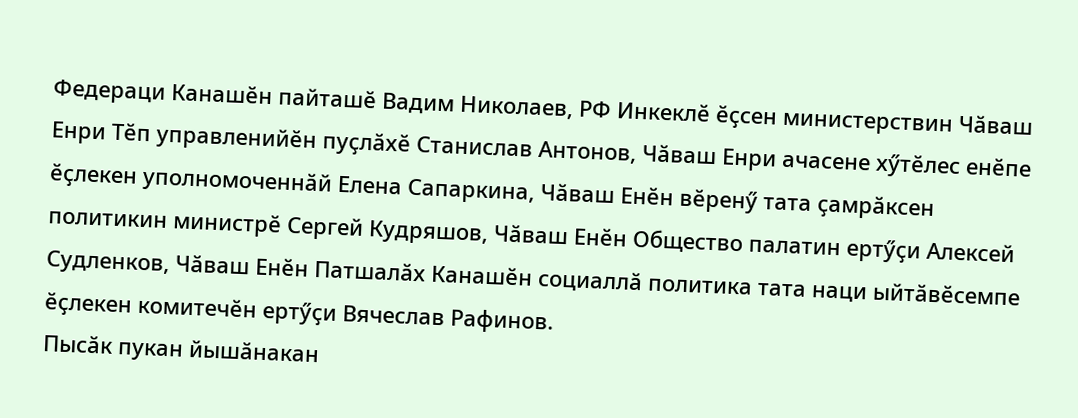Федераци Канашӗн пайташӗ Вадим Николаев, РФ Инкеклӗ ӗҫсен министерствин Чӑваш Енри Тӗп управленийӗн пуҫлӑхӗ Станислав Антонов, Чӑваш Енри ачасене хӳтӗлес енӗпе ӗҫлекен уполномоченнӑй Елена Сапаркина, Чӑваш Енӗн вӗренӳ тата ҫамрӑксен политикин министрӗ Сергей Кудряшов, Чӑваш Енӗн Общество палатин ертӳҫи Алексей Судленков, Чӑваш Енӗн Патшалӑх Канашӗн социаллӑ политика тата наци ыйтӑвӗсемпе ӗҫлекен комитечӗн ертӳҫи Вячеслав Рафинов.
Пысӑк пукан йышӑнакан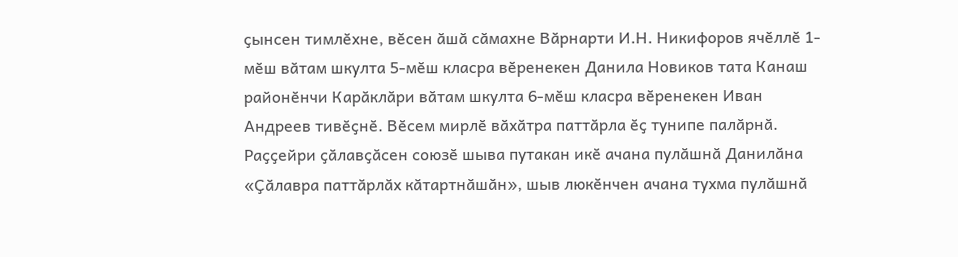ҫынсен тимлӗхне, вӗсен ӑшӑ сӑмахне Вӑрнарти И.Н. Никифоров ячӗллӗ 1-мӗш вӑтам шкулта 5-мӗш класра вӗренекен Данила Новиков тата Канаш районӗнчи Карӑклӑри вӑтам шкулта 6-мӗш класра вӗренекен Иван Андреев тивӗҫнӗ. Вӗсем мирлӗ вӑхӑтра паттӑрла ӗҫ тунипе палӑрнӑ. Раҫҫейри ҫӑлавҫӑсен союзӗ шыва путакан икӗ ачана пулӑшнӑ Данилӑна «Ҫӑлавра паттӑрлӑх кӑтартнӑшӑн», шыв люкӗнчен ачана тухма пулӑшнӑ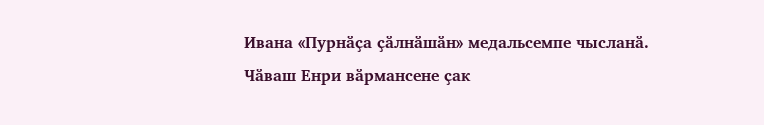Ивана «Пурнӑҫа ҫӑлнӑшӑн» медальсемпе чысланӑ.
Чӑваш Енри вӑрмансене ҫак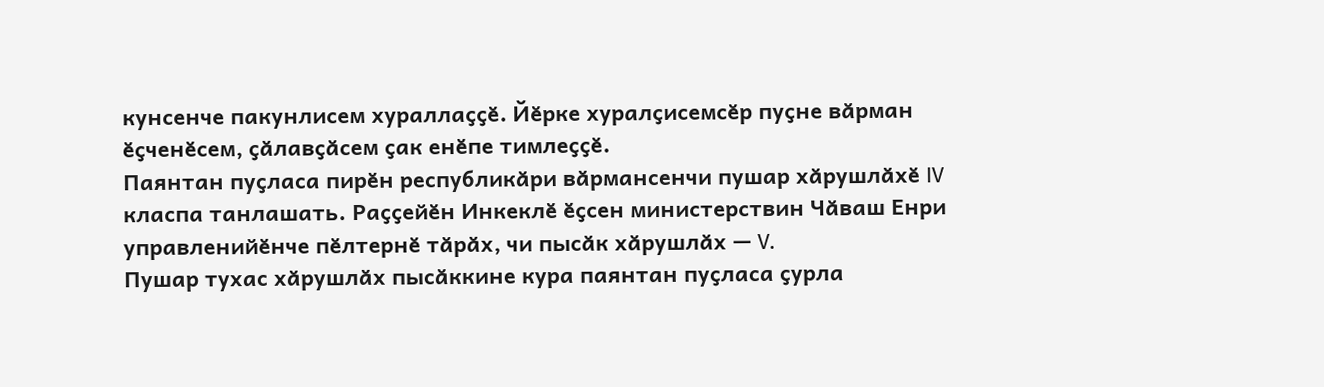кунсенче пакунлисем хураллаҫҫӗ. Йӗрке хуралҫисемсӗр пуҫне вӑрман ӗҫченӗсем, ҫӑлавҫӑсем ҫак енӗпе тимлеҫҫӗ.
Паянтан пуҫласа пирӗн республикӑри вӑрмансенчи пушар хӑрушлӑхӗ IV класпа танлашать. Раҫҫейӗн Инкеклӗ ӗҫсен министерствин Чӑваш Енри управленийӗнче пӗлтернӗ тӑрӑх, чи пысӑк хӑрушлӑх — V.
Пушар тухас хӑрушлӑх пысӑккине кура паянтан пуҫласа ҫурла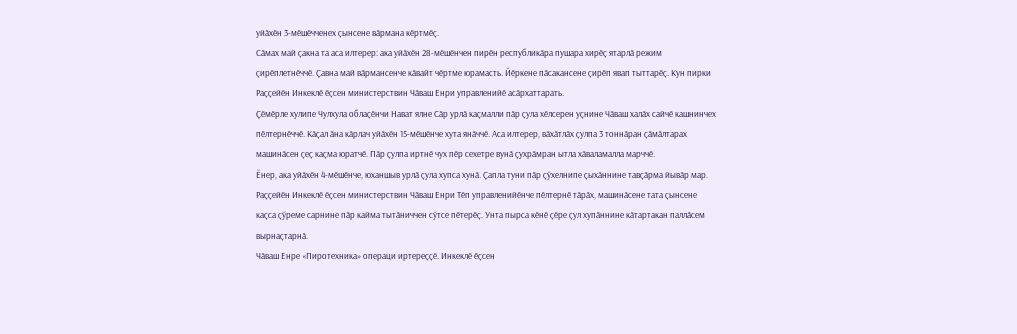уйӑхӗн 3-мӗшӗчченех ҫынсене вӑрмана кӗртмӗҫ.
Сӑмах май ҫакна та аса илтерер: ака уйӑхӗн 28-мӗшӗнчен пирӗн республикӑра пушара хирӗҫ ятарлӑ режим ҫирӗплетнӗччӗ. Ҫавна май вӑрмансенче кӑвайт чӗртме юрамасть. Йӗркене пӑсакансене ҫирӗп явап тыттарӗҫ. Кун пирки Раҫҫейӗн Инкеклӗ ӗҫсен министерствин Чӑваш Енри управленийӗ асӑрхаттарать.
Ҫӗмӗрле хулипе Чулхула облаҫӗнчи Нават ялне Сӑр урлӑ каҫмалли пӑр ҫула хӗлсерен уҫнине Чӑваш халӑх сайчӗ кашнинчех пӗлтернӗччӗ. Кӑҫал ӑна кӑрлач уйӑхӗн 15-мӗшӗнче хута янӑччӗ. Аса илтерер, вӑхӑтлӑх ҫулпа 3 тоннӑран ҫӑмӑлтарах машинӑсен ҫеҫ каҫма юратчӗ. Пӑр ҫулпа иртнӗ чух пӗр сехетре вунӑ ҫухрӑмран ытла хӑваламалла марччӗ.
Ӗнер, ака уйӑхӗн 4-мӗшӗнче, юханшыв урлӑ ҫула хупса хунӑ. Ҫапла туни пӑр ҫӳхелнипе ҫыхӑннине тавҫӑрма йывӑр мар.
Раҫҫейӗн Инкеклӗ ӗҫсен министерствин Чӑваш Енри Тӗп управленийӗнче пӗлтернӗ тӑрӑх, машинӑсене тата ҫынсене каҫса ҫӳреме сарнине пӑр кайма тытӑниччен сӳтсе пӗтерӗҫ. Унта пырса кӗнӗ ҫӗре ҫул хупӑннине кӑтартакан паллӑсем вырнаҫтарнӑ.
Чӑваш Енре «Пиротехника» операци иртереҫҫӗ. Инкеклӗ ӗҫсен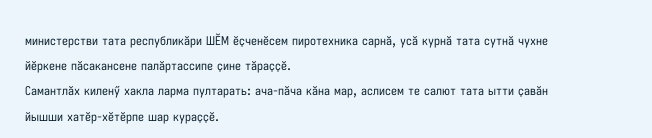министерстви тата республикӑри ШӖМ ӗҫченӗсем пиротехника сарнӑ, усӑ курнӑ тата сутнӑ чухне йӗркене пӑсакансене палӑртассипе ҫине тӑраҫҫӗ.
Самантлӑх киленӳ хакла ларма пултарать: ача-пӑча кӑна мар, аслисем те салют тата ытти ҫавӑн йышши хатӗр-хӗтӗрпе шар кураҫҫӗ.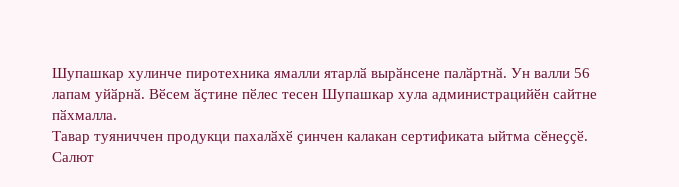Шупашкар хулинче пиротехника ямалли ятарлӑ вырӑнсене палӑртнӑ. Ун валли 56 лапам уйӑрнӑ. Вӗсем ӑҫтине пӗлес тесен Шупашкар хула администрацийӗн сайтне пӑхмалла.
Тавар туяниччен продукци пахалӑхӗ ҫинчен калакан сертификата ыйтма сӗнеҫҫӗ.
Салют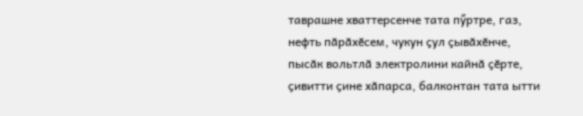таврашне хваттерсенче тата пӳртре, газ, нефть пӑрӑхӗсем, чукун ҫул ҫывӑхӗнче, пысӑк вольтлӑ электролини кайнӑ ҫӗрте, ҫивитти ҫине хӑпарса, балконтан тата ытти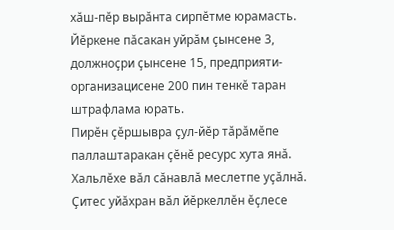хӑш-пӗр вырӑнта сирпӗтме юрамасть.
Йӗркене пӑсакан уйрӑм ҫынсене 3, должноҫри ҫынсене 15, предприяти-организацисене 200 пин тенкӗ таран штрафлама юрать.
Пирӗн ҫӗршывра ҫул-йӗр тӑрӑмӗпе паллаштаракан ҫӗнӗ ресурс хута янӑ. Хальлӗхе вӑл сӑнавлӑ меслетпе уҫӑлнӑ. Ҫитес уйӑхран вӑл йӗркеллӗн ӗҫлесе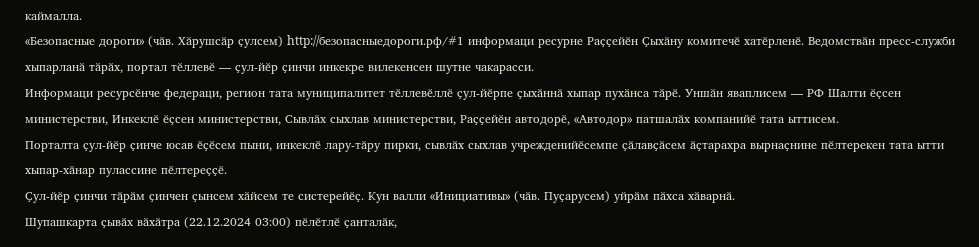каймалла.
«Безопасные дороги» (чӑв. Хӑрушсӑр ҫулсем) http://безопасныедороги.рф/#1 информаци ресурне Раҫҫейӗн Ҫыхӑну комитечӗ хатӗрленӗ. Ведомствӑн пресс-служби хыпарланӑ тӑрӑх, портал тӗллевӗ — ҫул-йӗр ҫинчи инкекре вилекенсен шутне чакарасси.
Информаци ресурсӗнче федераци, регион тата муниципалитет тӗллевӗллӗ ҫул-йӗрпе ҫыхӑннӑ хыпар пухӑнса тӑрӗ. Уншӑн яваплисем — РФ Шалти ӗҫсен министерстви, Инкеклӗ ӗҫсен министерстви, Сывлӑх сыхлав министерстви, Раҫҫейӗн автодорӗ, «Автодор» патшалӑх компанийӗ тата ыттисем.
Порталта ҫул-йӗр ҫинче юсав ӗҫӗсем пыни, инкеклӗ лару-тӑру пирки, сывлӑх сыхлав учрежденийӗсемпе ҫӑлавҫӑсем ӑҫтарахра вырнаҫнине пӗлтерекен тата ытти хыпар-хӑнар пулассине пӗлтереҫҫӗ.
Ҫул-йӗр ҫинчи тӑрӑм ҫинчен ҫынсем хӑйсем те систерейӗҫ. Кун валли «Инициативы» (чӑв. Пуҫарусем) уйрӑм пӑхса хӑварнӑ.
Шупашкарта ҫывӑх вӑхӑтра (22.12.2024 03:00) пӗлӗтлӗ ҫанталӑк,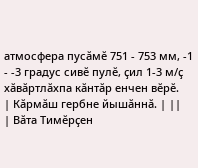атмосфера пусӑмӗ 751 - 753 мм, -1 - -3 градус сивӗ пулӗ, ҫил 1-3 м/ҫ хӑвӑртлӑхпа кӑнтӑр енчен вӗрӗ.
| Кӑрмӑш гербне йышӑннӑ. | ||
| Вӑта Тимӗрҫен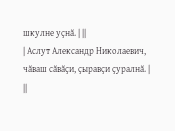шкулне уҫнӑ. | ||
| Аслут Александр Николаевич, чӑваш сӑвӑҫи, ҫыравҫи ҫуралнӑ. | ||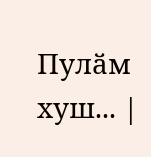Пулӑм хуш... |